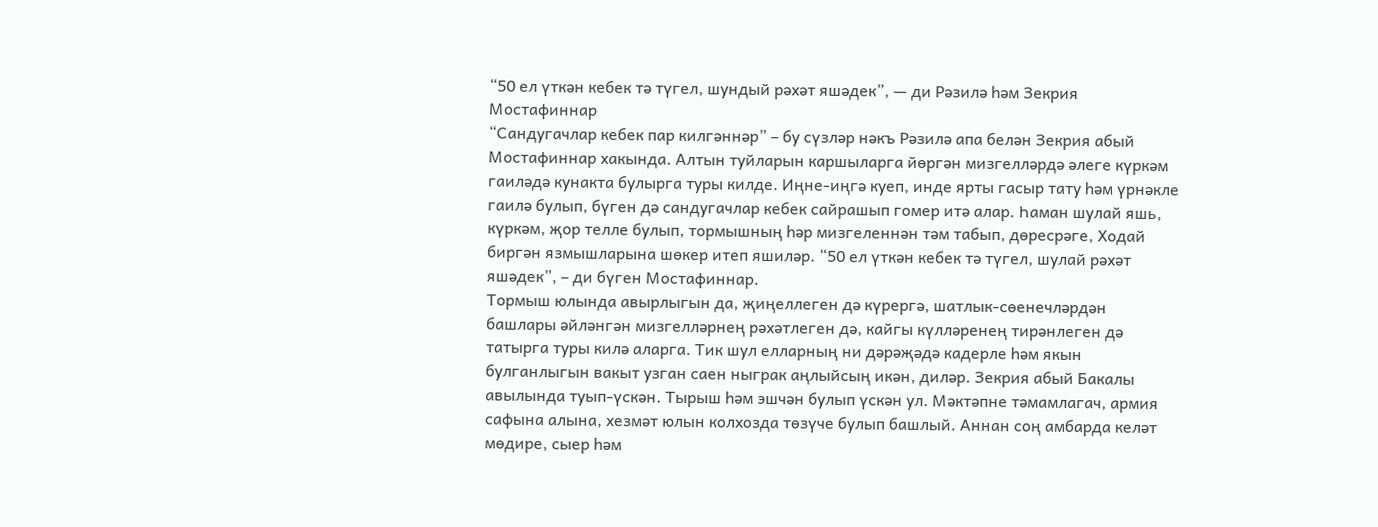“50 ел үткән кебек тә түгел, шундый рәхәт яшәдек”, — ди Рәзилә һәм Зекрия Мостафиннар
“Сандугачлар кебек пар килгәннәр” – бу сүзләр нәкъ Рәзилә апа белән Зекрия абый Мостафиннар хакында. Алтын туйларын каршыларга йөргән мизгелләрдә әлеге күркәм гаиләдә кунакта булырга туры килде. Иңне-иңгә куеп, инде ярты гасыр тату һәм үрнәкле гаилә булып, бүген дә сандугачлар кебек сайрашып гомер итә алар. Һаман шулай яшь, күркәм, җор телле булып, тормышның һәр мизгеленнән тәм табып, дөресрәге, Ходай биргән язмышларына шөкер итеп яшиләр. “50 ел үткән кебек тә түгел, шулай рәхәт яшәдек”, – ди бүген Мостафиннар.
Тормыш юлында авырлыгын да, җиңеллеген дә күрергә, шатлык-сөенечләрдән башлары әйләнгән мизгелләрнең рәхәтлеген дә, кайгы күлләренең тирәнлеген дә татырга туры килә аларга. Тик шул елларның ни дәрәҗәдә кадерле һәм якын булганлыгын вакыт узган саен ныграк аңлыйсың икән, диләр. Зекрия абый Бакалы авылында туып-үскән. Тырыш һәм эшчән булып үскән ул. Мәктәпне тәмамлагач, армия сафына алына, хезмәт юлын колхозда төзүче булып башлый. Аннан соң амбарда келәт мөдире, сыер һәм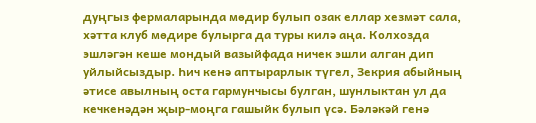дуңгыз фермаларында мөдир булып озак еллар хезмәт сала, хәтта клуб мөдире булырга да туры килә аңа. Колхозда эшләгән кеше мондый вазыйфада ничек эшли алган дип уйлыйсыздыр. Һич кенә аптырарлык түгел, Зекрия абыйның әтисе авылның оста гармунчысы булган, шунлыктан ул да кечкенәдән җыр-моңга гашыйк булып үсә. Бәләкәй генә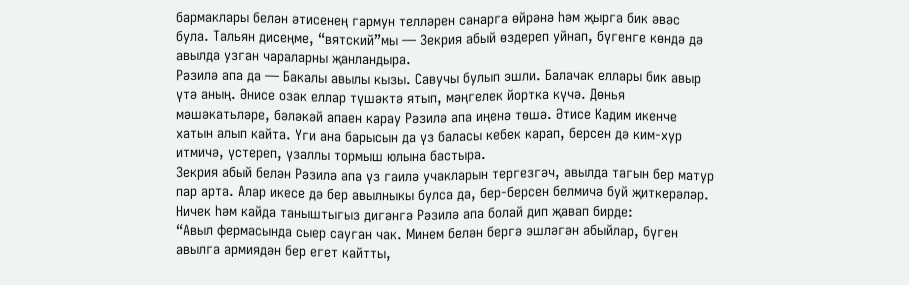бармаклары белән әтисенең гармун телләрен санарга өйрәнә һәм җырга бик әвәс була. Тальян дисеңме, “вятский”мы — Зекрия абый өздереп уйнап, бүгенге көндә дә авылда узган чараларны җанландыра.
Рәзилә апа да — Бакалы авылы кызы. Савучы булып эшли. Балачак еллары бик авыр үтә аның. Әнисе озак еллар түшәктә ятып, мәңгелек йортка күчә. Дөнья мәшәкатьләре, бәләкәй апаен карау Рәзилә апа иңенә төшә. Әтисе Кадим икенче хатын алып кайта. Үги ана барысын да үз баласы кебек карап, берсен дә ким-хур итмичә, үстереп, үзаллы тормыш юлына бастыра.
Зекрия абый белән Рәзилә апа үз гаилә учакларын тергезгәч, авылда тагын бер матур пар арта. Алар икесе дә бер авылныкы булса да, бер-берсен белмичә буй җиткерәләр. Ничек һәм кайда таныштыгыз дигәнгә Рәзилә апа болай дип җавап бирде:
“Авыл фермасында сыер сауган чак. Минем белән бергә эшләгән абыйлар, бүген авылга армиядән бер егет кайтты,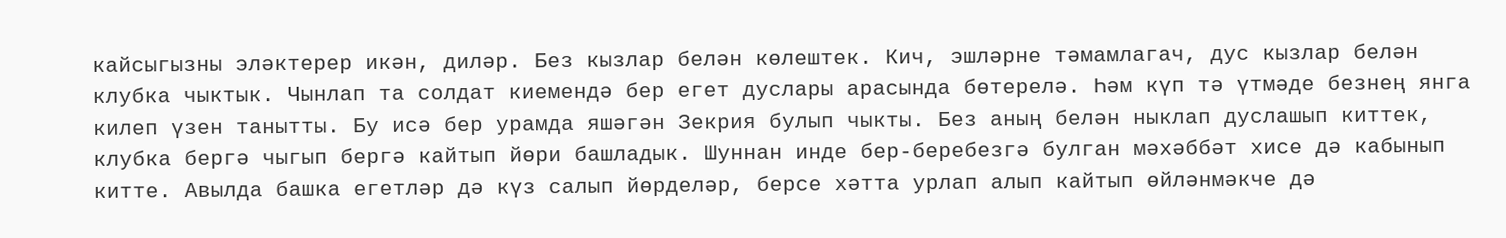кайсыгызны эләктерер икән, диләр. Без кызлар белән көлештек. Кич, эшләрне тәмамлагач, дус кызлар белән клубка чыктык. Чынлап та солдат киемендә бер егет дуслары арасында бөтерелә. Һәм күп тә үтмәде безнең янга килеп үзен танытты. Бу исә бер урамда яшәгән Зекрия булып чыкты. Без аның белән ныклап дуслашып киттек, клубка бергә чыгып бергә кайтып йөри башладык. Шуннан инде бер-беребезгә булган мәхәббәт хисе дә кабынып китте. Авылда башка егетләр дә күз салып йөрделәр, берсе хәтта урлап алып кайтып өйләнмәкче дә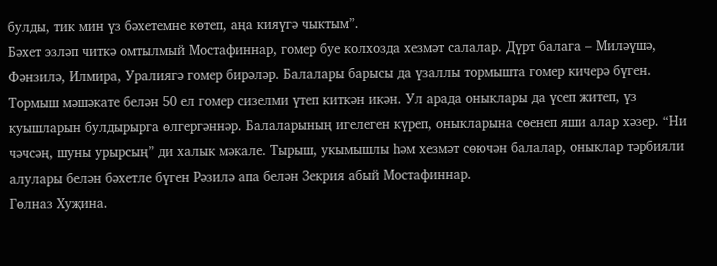булды, тик мин үз бәхетемне көтеп, аңа кияүгә чыктым”.
Бәхет эзләп читкә омтылмый Мостафиннар, гомер буе колхозда хезмәт салалар. Дүрт балага – Миләүшә, Фәнзилә, Илмира, Уралиягә гомер бирәләр. Балалары барысы да үзаллы тормышта гомер кичерә бүген.
Тормыш мәшәкате белән 50 ел гомер сизелми үтеп киткән икән. Ул арада оныклары да үсеп житеп, үз куышларын булдырырга өлгергәннәр. Балаларының игелеген күреп, оныкларына сөенеп яши алар хәзер. “Ни чәчсәң, шуны урырсың” ди халык мәкале. Тырыш, укымышлы һәм хезмәт сөючән балалар, оныклар тәрбияли алулары белән бәхетле бүген Рәзилә апа белән Зекрия абый Мостафиннар.
Гөлназ Хуҗина.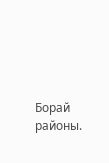Борай районы.